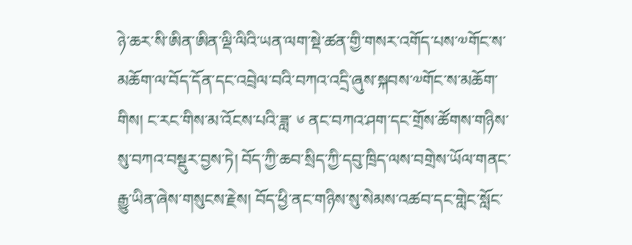ཉེ་ཆར་སི་ཨིན་ཨིན་ལྡི་ལིའི་ཡན་ལག་སྡེ་ཚན་གྱི་གསར་འགོད་པས་༧གོང་ས་མཆོག་ལ་བོད་དོན་དང་འབྲེལ་བའི་བཀའ་འདྲི་ཞུས་སྐབས་༧གོང་ས་མཆོག་གིས། ང་རང་གིས་མ་འོངས་པའི་ཟླ་ ༦ ནང་བཀའ་ཤག་དང་གྲོས་ཚོགས་གཉིས་སུ་བཀའ་བསྡུར་བྱས་ཏེ། བོད་ཀྱི་ཆབ་སྲིད་ཀྱི་དབུ་ཁྲིད་ལས་བགྲེས་ཡོལ་གནང་རྒྱུ་ཡིན་ཞེས་གསུངས་རྗེས། བོད་ཕྱི་ནང་གཉིས་སུ་སེམས་འཚབ་དང་གླེང་སློང་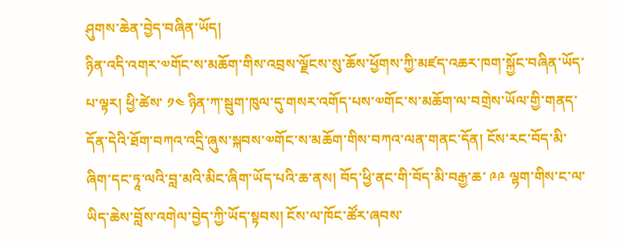ཤུགས་ཆེན་བྱེད་བཞིན་ཡོད།
ཉིན་འདི་འགར་༧གོང་ས་མཆོག་གིས་འབྲས་ལྗོངས་སུ་ཆོས་ཕྱོགས་ཀྱི་མཛད་འཆར་ཁག་སྐྱོང་བཞིན་ཡོད་པ་ལྟར། ཕྱི་ཚེས་ ༡༤ ཉིན་ཀ་སྦུག་ཁུལ་དུ་གསར་འགོད་པས་༧གོང་ས་མཆོག་ལ་བགྲེས་ཡོལ་གྱི་གནད་དོན་དེའི་ཐོག་བཀའ་འདྲི་ཞུས་སྐབས་༧གོང་ས་མཆོག་གིས་བཀའ་ལན་གནང་དོན། ངོས་རང་བོད་མི་ཞིག་དང་ཏཱ་ལའི་བླ་མའི་མིང་ཞིག་ཡོད་པའི་ཆ་ནས། བོད་ཕྱི་ནང་གི་བོད་མི་བརྒྱ་ཆ་ ༩༩ ལྷག་གིས་ང་ལ་ཡིད་ཆེས་བློས་འགེལ་བྱེད་ཀྱི་ཡོད་སྟབས། ངོས་ལ་ཁོང་ཚོར་ཞབས་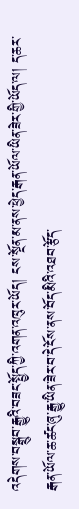འདེགས་བསྒྲུབ་རྒྱུའི་བཟང་སྤྱོད་ཀྱི་འགན་འཁུར་ཡོད། ངས་སྔོན་མ་ནས་ཕྱེད་རྒན་ཡོལ་ཡིན་ཟེར་གྱི་ཡོད་ལ། ད་ཆར་རྒན་ཡོལ་ཆ་ཚང་ཞུ་རྒྱུ་ཡིན་ཟེར་བ་དེ་ངོས་ནས་བོད་མིའི་འཐབ་རྩོད་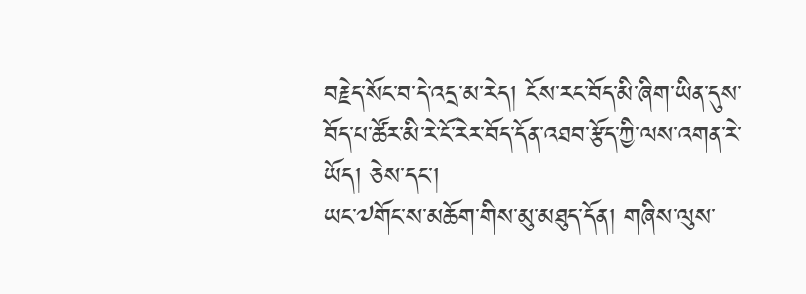བརྗེད་སོང་བ་དེ་འདྲ་མ་རེད། ངོས་རང་བོད་མི་ཞིག་ཡིན་དུས་བོད་པ་ཚོར་མི་རེ་ངོ་རེར་བོད་དོན་འཐབ་རྩོད་ཀྱི་ལས་འགན་རེ་ཡོད། ཅེས་དང་།
ཡང་༧གོང་ས་མཆོག་གིས་མུ་མཐུད་དོན། གཞིས་ལུས་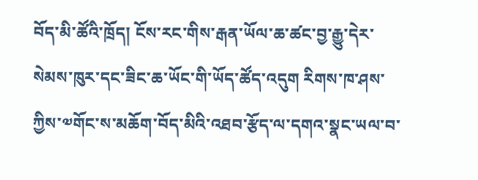བོད་མི་ཚོའི་ཁྲོད། ངོས་རང་གིས་རྒན་ཡོལ་ཆ་ཚང་བྱ་རྒྱུ་དེར་སེམས་ཁུར་དང་ཟིང་ཆ་ཡོང་གི་ཡོད་ཚོད་འདུག རིགས་ཁ་ཤས་ཀྱིས་༧གོང་ས་མཆོག་བོད་མིའི་འཐབ་རྩོད་ལ་དགའ་སྣང་ཡལ་བ་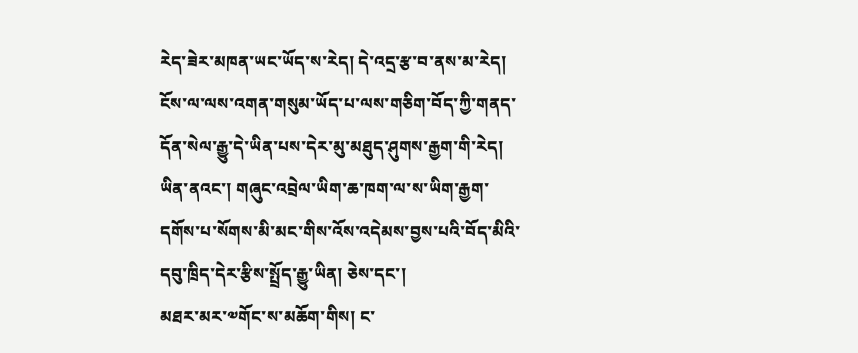རེད་ཟེར་མཁན་ཡང་ཡོད་ས་རེད། དེ་འདྲ་རྩ་བ་ནས་མ་རེད། ངོས་ལ་ལས་འགན་གསུམ་ཡོད་པ་ལས་གཅིག་བོད་ཀྱི་གནད་དོན་སེལ་རྒྱུ་དེ་ཡིན་པས་དེར་མུ་མཐུད་ཤུགས་རྒྱག་གི་རེད། ཡིན་ནའང་། གཞུང་འབྲེལ་ཡིག་ཆ་ཁག་ལ་ས་ཡིག་རྒྱག་དགོས་པ་སོགས་མི་མང་གིས་འོས་འདེམས་བྱས་པའི་བོད་མིའི་དབུ་ཁྲིད་དེར་རྩིས་སྤྲོད་རྒྱུ་ཡིན། ཅེས་དང་།
མཐར་མར་༧གོང་ས་མཆོག་གིས། ང་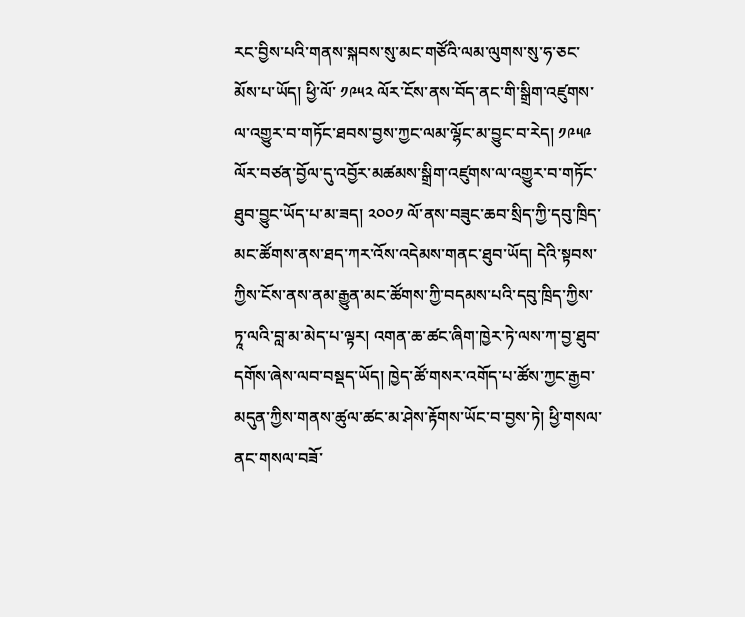རང་བྱིས་པའི་གནས་སྐབས་སུ་མང་གཙོའི་ལམ་ལུགས་སུ་ཧ་ཅང་མོས་པ་ཡོད། ཕྱི་ལོ་ ༡༩༥༢ ལོར་ངོས་ནས་བོད་ནང་གི་སྒྲིག་འཛུགས་ལ་འགྱུར་བ་གཏོང་ཐབས་བྱས་ཀྱང་ལམ་ལྷོང་མ་བྱུང་བ་རེད། ༡༩༥༩ ལོར་བཙན་བྱོལ་དུ་འབྱོར་མཚམས་སྒྲིག་འཛུགས་ལ་འགྱུར་བ་གཏོང་ཐུབ་བྱུང་ཡོད་པ་མ་ཟད། ༢༠༠༡ ལོ་ནས་བཟུང་ཆབ་སྲིད་ཀྱི་དབུ་ཁྲིད་མང་ཚོགས་ནས་ཐད་ཀར་འོས་འདེམས་གནང་ཐུབ་ཡོད། དེའི་སྟབས་ཀྱིས་ངོས་ནས་ནམ་རྒྱུན་མང་ཚོགས་ཀྱི་བདམས་པའི་དབུ་ཁྲིད་ཀྱིས་ཏཱ་ལའི་བླ་མ་མེད་པ་ལྟར། འགན་ཆ་ཚང་ཞིག་ཁྱེར་ཏེ་ལས་ཀ་བྱ་ཐུབ་དགོས་ཞེས་ལབ་བསྡད་ཡོད། ཁྱེད་ཚོ་གསར་འགོད་པ་ཚོས་ཀྱང་རྒྱབ་མདུན་ཀྱིས་གནས་ཚུལ་ཚང་མ་ཤེས་རྟོགས་ཡོང་བ་བྱས་ཏེ། ཕྱི་གསལ་ནང་གསལ་བཟོ་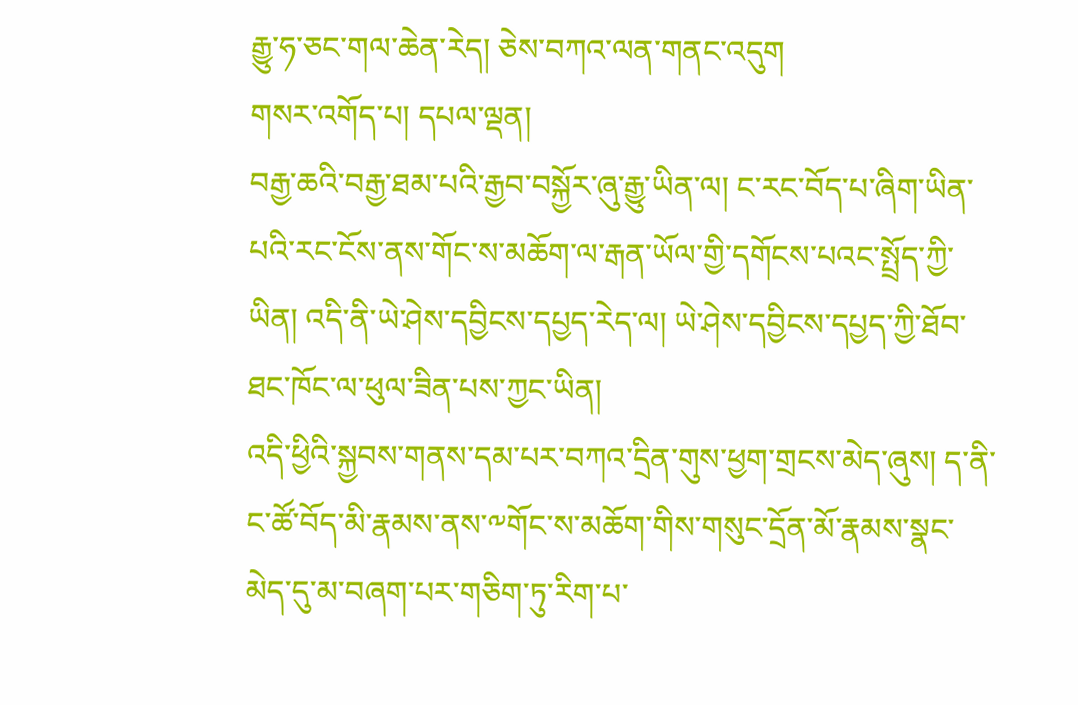རྒྱུ་ཧ་ཅང་གལ་ཆེན་རེད། ཅེས་བཀའ་ལན་གནང་འདུག
གསར་འགོད་པ། དཔལ་ལྡན།
བརྒྱ་ཆའི་བརྒྱ་ཐམ་པའི་རྒྱབ་བསྐྱོར་ཞུ་རྒྱུ་ཡིན་ལ། ང་རང་བོད་པ་ཞིག་ཡིན་པའི་རང་ངོས་ནས་གོང་ས་མཆོག་ལ་རྒན་ཡོལ་གྱི་དགོངས་པའང་སྤྲོད་ཀྱི་ཡིན། འདི་ནི་ཡེ་ཤེས་དབྱིངས་དཔྱད་རེད་ལ། ཡེ་ཤེས་དབྱིངས་དཔྱད་ཀྱི་ཐོབ་ཐང་ཁོང་ལ་ཕུལ་ཟིན་པས་ཀྱང་ཡིན།
འདི་ཕྱིའི་སྐྱབས་གནས་དམ་པར་བཀའ་དྲིན་གུས་ཕྱག་གྲངས་མེད་ཞུས། ད་ནི་ང་ཚོ་བོད་མི་རྣམས་ནས་༸གོང་ས་མཆོག་གིས་གསུང་དྲོན་མོ་རྣམས་སྣང་མེད་དུ་མ་བཞག་པར་གཅིག་ཏུ་རིག་པ་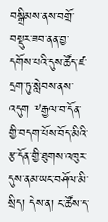བསྒྲིམས་ནས་བགྲོ་བསྡུར་ཟབ་ནན་བྱ་དགོས་པའི་དུས་ཚོད་ཛ་དྲག་ཏུ་སླེབས་ནས་འདུག ༸རྒྱལ་བ་དོན་གྱི་བདག་པོས་བོད་མིའི་རྩ་དོན་གྱི་ཐུགས་འཁུར་དུས་ནམ་ཡང་བཤོལ་མི་སྲིད། དེས་ན། ང་ཚོས་ད་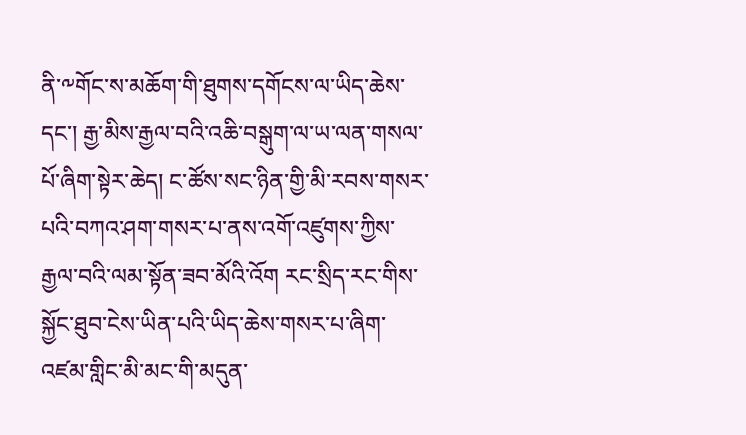ནི་༸གོང་ས་མཆོག་གི་ཐུགས་དགོངས་ལ་ཡིད་ཆེས་དང་། རྒྱ་མིས་རྒྱལ་བའི་འཆི་བསྒུག་ལ་ཡ་ལན་གསལ་པོ་ཞིག་སྟེར་ཆེད། ང་ཚོས་སང་ཉིན་གྱི་མི་རབས་གསར་པའི་བཀའ་ཤག་གསར་པ་ནས་འགོ་འཛུགས་ཀྱིས་རྒྱལ་བའི་ལམ་སྟོན་ཟབ་མོའི་འོག རང་སྲིད་རང་གིས་སྐྱོང་ཐུབ་ངེས་ཡིན་པའི་ཡིད་ཆེས་གསར་པ་ཞིག་འཛམ་གླིང་མི་མང་གི་མདུན་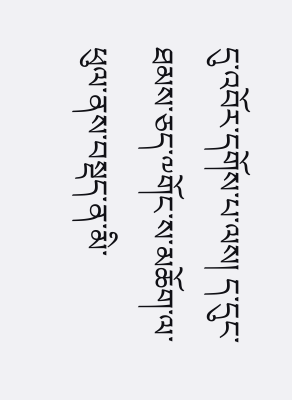དུ་འབོར་དགོས་པ་ལས། ད་དུང་ཐམས་ཅད་༸གོང་ས་མཆོག་ལ་ཕུལ་ནས་བསྡད་ན་མི་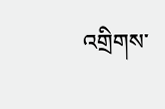འགྲིགས་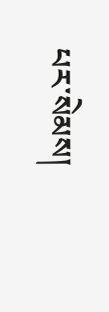པར་སེམས།